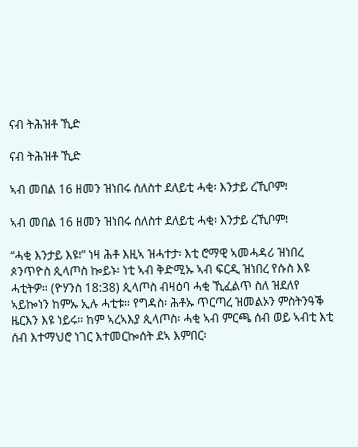ናብ ትሕዝቶ ኺድ

ናብ ትሕዝቶ ኺድ

ኣብ መበል 16 ዘመን ዝነበሩ ሰለስተ ደለይቲ ሓቂ፡ እንታይ ረኺቦም፧

ኣብ መበል 16 ዘመን ዝነበሩ ሰለስተ ደለይቲ ሓቂ፡ እንታይ ረኺቦም፧

“ሓቂ እንታይ እዩ፧” ነዛ ሕቶ እዚኣ ዝሓተታ፡ እቲ ሮማዊ ኣመሓዳሪ ዝነበረ ጶንጥዮስ ጲላጦስ ኰይኑ፡ ነቲ ኣብ ቅድሚኡ ኣብ ፍርዲ ዝነበረ የሱስ እዩ ሓቲትዎ። (ዮሃንስ 18:38) ጲላጦስ ብዛዕባ ሓቂ ኺፈልጥ ስለ ዝደለየ ኣይኰነን ከምኡ ኢሉ ሓቲቱ። የግዳስ፡ ሕቶኡ ጥርጣረ ዝመልኦን ምስትንዓቕ ዜርእን እዩ ነይሩ። ከም ኣረኣእያ ጲላጦስ፡ ሓቂ ኣብ ምርጫ ሰብ ወይ ኣብቲ እቲ ሰብ እተማህሮ ነገር እተመርኰሰት ደኣ እምበር፡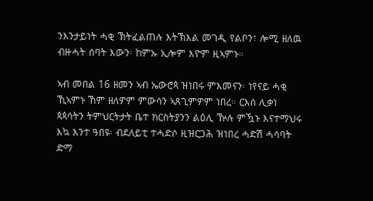ንእንታይነት ሓቂ ኽትፈልጠሉ እትኽእል መገዲ የልቦን፣ ሎሚ ዘለዉ ብዙሓት ሰባት እውን፡ ከምኡ ኢሎም እዮም ዚኣምኑ።

ኣብ መበል 16 ዘመን ኣብ ኤውሮጳ ዝነበሩ ምእመናን፡ ነየናይ ሓቂ ኺኣምኑ ኸም ዘለዎም ምውሳን ኣጸጊምዎም ነበረ። ርእሰ ሊቃነ ጳጳሳትን ትምህርትታት ቤተ ክርስትያንን ልዕሊ ዅሉ ምዃኑ እናተማህሩ እኳ እንተ ዓበዩ፡ ብደለይቲ ተሓድሶ ዚዝርጋሕ ዝነበረ ሓድሽ ሓሳባት ድማ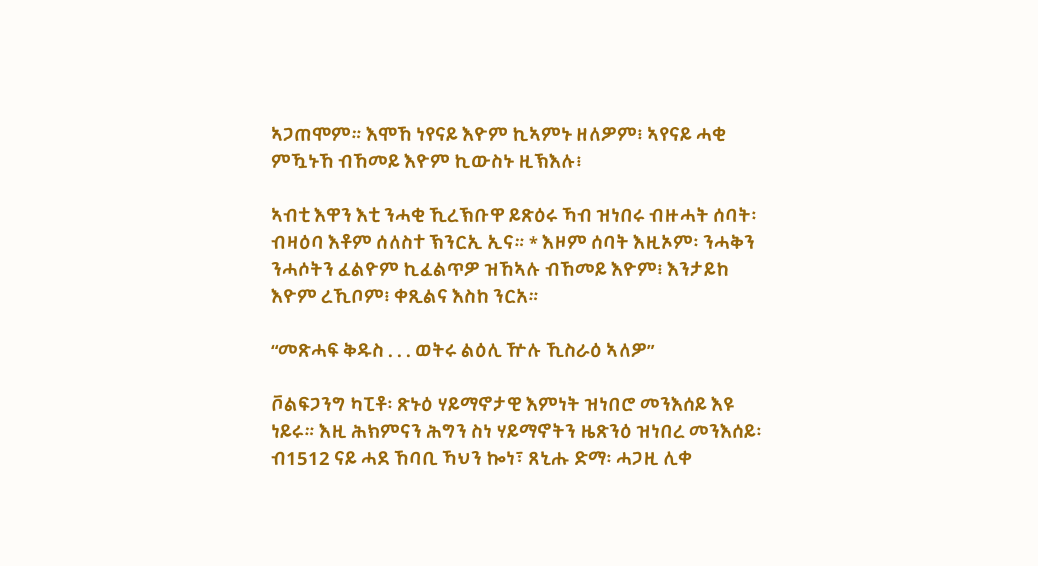ኣጋጠሞም። እሞኸ ነየናይ እዮም ኪኣምኑ ዘለዎም፧ ኣየናይ ሓቂ ምዃኑኸ ብኸመይ እዮም ኪውስኑ ዚኽእሉ፧

ኣብቲ እዋን እቲ ንሓቂ ኺረኽቡዋ ይጽዕሩ ኻብ ዝነበሩ ብዙሓት ሰባት፡ ብዛዕባ እቶም ሰለስተ ኽንርኢ ኢና። * እዞም ሰባት እዚኦም፡ ንሓቅን ንሓሶትን ፈልዮም ኪፈልጥዎ ዝኸኣሉ ብኸመይ እዮም፧ እንታይከ እዮም ረኺቦም፧ ቀጺልና እስከ ንርአ።

“መጽሓፍ ቅዱስ . . . ወትሩ ልዕሊ ዅሉ ኺስራዕ ኣለዎ”

ቮልፍጋንግ ካፒቶ፡ ጽኑዕ ሃይማኖታዊ እምነት ዝነበሮ መንእሰይ እዩ ነይሩ። እዚ ሕክምናን ሕግን ስነ ሃይማኖትን ዜጽንዕ ዝነበረ መንእሰይ፡ ብ1512 ናይ ሓደ ኸባቢ ኻህን ኰነ፣ ጸኒሑ ድማ፡ ሓጋዚ ሊቀ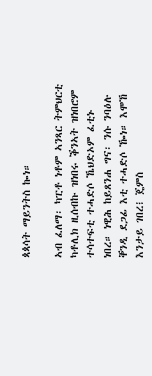ጳጳሳት ማይንትስ ኰነ።

ኣብ ፈለማ፡ ካፒቶ ነቶም ኣንጻር ትምህርቲ ካቶሊክ ዚሰብኩ ዝነበሩ ቕንኣት ዝነበሮም ተሳተፍቲ ተሓድሶ ኼህድኦም ፈቲኑ ነበረ። ነዊሕ ከይጸንሐ ግና፡ ንሱ ንባዕሉ ቐንዲ ደጋፊ እቲ ተሓድሶ ዀነ። እሞኸ እንታይ ገበረ፧ ጄምስ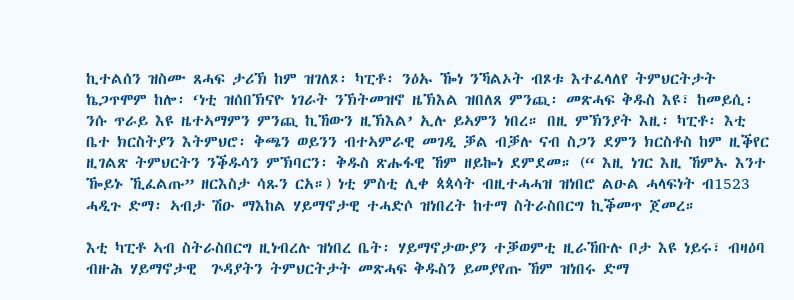ኪተልሰን ዝስሙ ጸሓፍ ታሪኽ ከም ዝገለጾ፡ ካፒቶ፡ ንዕኡ ዀነ ንኻልኦት ብጾቱ እተፈላለየ ትምህርትታት ኬጋጥሞም ከሎ፡ ‘ነቲ ዝሰበኽናዮ ነገራት ንኽትመዝኖ ዜኽእል ዝበለጸ ምንጪ፡ መጽሓፍ ቅዱስ እዩ፣ ከመይሲ፡ ንሱ ጥራይ እዩ ዜተኣማምን ምንጪ ኪኸውን ዚኽእል’ ኢሉ ይኣምን ነበረ። በዚ ምኽንያት እዚ፡ ካፒቶ፡ እቲ ቤተ ክርስትያን እትምህሮ፡ ቅጫን ወይንን ብተኣምራዊ መገዲ ቓል ብቓሉ ናብ ስጋን ደምን ክርስቶስ ከም ዚቕየር ዚገልጽ ትምህርትን ንቕዱሳን ምኽባርን፡ ቅዱስ ጽሑፋዊ ኸም ዘይኰነ ደምደመ። (“ እዚ ነገር እዚ ኸምኡ እንተ ዀይኑ ኺፈልጡ” ዘርእስታ ሳጹን ርአ።) ነቲ ምስቲ ሊቀ ጳጳሳት ብዚተሓሓዝ ዝነበሮ ልዑል ሓላፍነት ብ1523 ሓዲጉ ድማ፡ ኣብታ ሽዑ ማእከል ሃይማኖታዊ ተሓድሶ ዝነበረት ከተማ ስትራስበርግ ኪቕመጥ ጀመረ።

እቲ ካፒቶ ኣብ ስትራስበርግ ዚነብረሉ ዝነበረ ቤት፡ ሃይማኖታውያን ተቓወምቲ ዚራኸቡሉ ቦታ እዩ ነይሩ፣ ብዛዕባ ብዙሕ ሃይማኖታዊ  ጕዳያትን ትምህርትታት መጽሓፍ ቅዱስን ይመያየጡ ኸም ዝነበሩ ድማ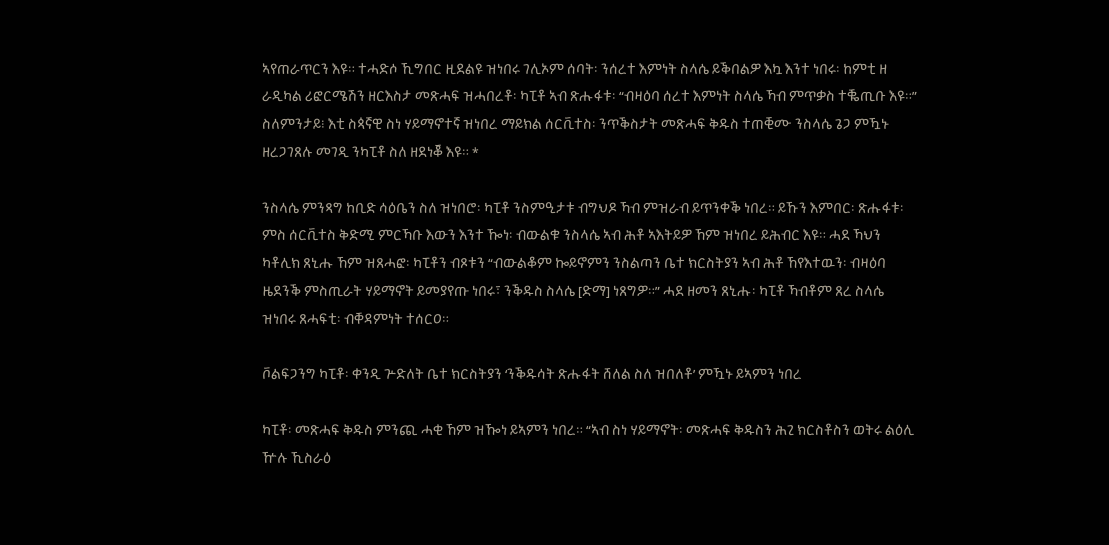ኣየጠራጥርን እዩ። ተሓድሶ ኺግበር ዚደልዩ ዝነበሩ ገሊኦም ሰባት፡ ንሰረተ እምነት ስላሴ ይቕበልዎ እኳ እንተ ነበሩ፡ ከምቲ ዘ ራዲካል ሪፎርሜሽን ዘርእስታ መጽሓፍ ዝሓበረቶ፡ ካፒቶ ኣብ ጽሑፋቱ፡ “ብዛዕባ ሰረተ እምነት ስላሴ ኻብ ምጥቃስ ተቘጢቡ እዩ።” ስለምንታይ፧ እቲ ስጳኛዊ ስነ ሃይማኖተኛ ዝነበረ ማይክል ሰርቪተስ፡ ንጥቕስታት መጽሓፍ ቅዱስ ተጠቒሙ ንስላሴ ጌጋ ምዃኑ ዘረጋገጸሉ መገዲ ንካፒቶ ስለ ዘደነቖ እዩ። *

ንስላሴ ምንጻግ ከቢድ ሳዕቤን ስለ ዝነበሮ፡ ካፒቶ ንስምዒታቱ ብግህዶ ኻብ ምዝራብ ይጥንቀቕ ነበረ። ይኹን እምበር፡ ጽሑፋቱ፡ ምስ ሰርቪተስ ቅድሚ ምርኻቡ እውን እንተ ዀነ፡ ብውልቁ ንስላሴ ኣብ ሕቶ ኣእትይዎ ኸም ዝነበረ ይሕብር እዩ። ሓደ ኻህን ካቶሊክ ጸኒሑ ኸም ዝጸሓፎ፡ ካፒቶን ብጾቱን “ብውልቆም ኰይኖምን ንስልጣን ቤተ ክርስትያን ኣብ ሕቶ ኸየእተዉን፡ ብዛዕባ ዜደንቕ ምስጢራት ሃይማኖት ይመያየጡ ነበሩ፣ ንቕዱስ ስላሴ [ድማ] ነጸግዎ።” ሓደ ዘመን ጸኒሑ፡ ካፒቶ ኻብቶም ጸረ ስላሴ ዝነበሩ ጸሓፍቲ፡ ብቐዳምነት ተሰርዐ።

ቮልፍጋንግ ካፒቶ፡ ቀንዲ ጕድለት ቤተ ክርስትያን ‘ንቕዱሳት ጽሑፋት ሸለል ስለ ዝበለቶ’ ምዃኑ ይኣምን ነበረ

ካፒቶ፡ መጽሓፍ ቅዱስ ምንጪ ሓቂ ኸም ዝዀነ ይኣምን ነበረ። “ኣብ ስነ ሃይማኖት፡ መጽሓፍ ቅዱስን ሕጊ ክርስቶስን ወትሩ ልዕሊ ዅሉ ኺስራዕ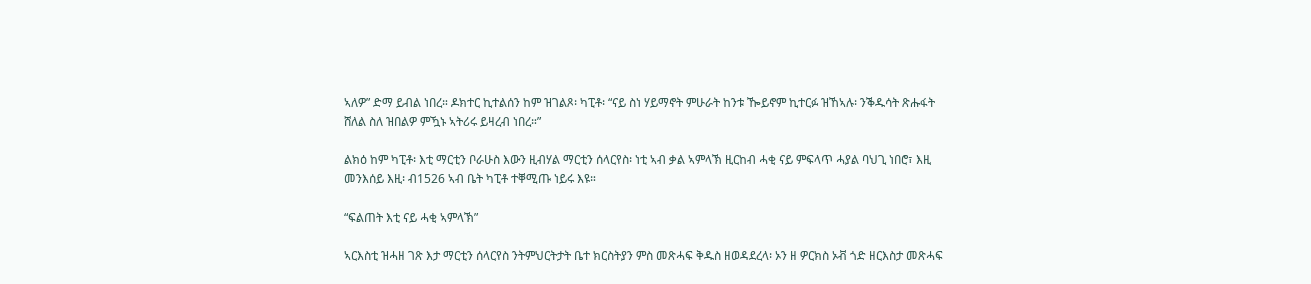ኣለዎ” ድማ ይብል ነበረ። ዶክተር ኪተልሰን ከም ዝገልጾ፡ ካፒቶ፡ “ናይ ስነ ሃይማኖት ምሁራት ከንቱ ዀይኖም ኪተርፉ ዝኸኣሉ፡ ንቕዱሳት ጽሑፋት ሸለል ስለ ዝበልዎ ምዃኑ ኣትሪሩ ይዛረብ ነበረ።”

ልክዕ ከም ካፒቶ፡ እቲ ማርቲን ቦራሁስ እውን ዚብሃል ማርቲን ሰላርየስ፡ ነቲ ኣብ ቃል ኣምላኽ ዚርከብ ሓቂ ናይ ምፍላጥ ሓያል ባህጊ ነበሮ፣ እዚ መንእሰይ እዚ፡ ብ1526 ኣብ ቤት ካፒቶ ተቐሚጡ ነይሩ እዩ።

“ፍልጠት እቲ ናይ ሓቂ ኣምላኽ”

ኣርእስቲ ዝሓዘ ገጽ እታ ማርቲን ሰላርየስ ንትምህርትታት ቤተ ክርስትያን ምስ መጽሓፍ ቅዱስ ዘወዳደረላ፡ ኦን ዘ ዎርክስ ኦቭ ጎድ ዘርእስታ መጽሓፍ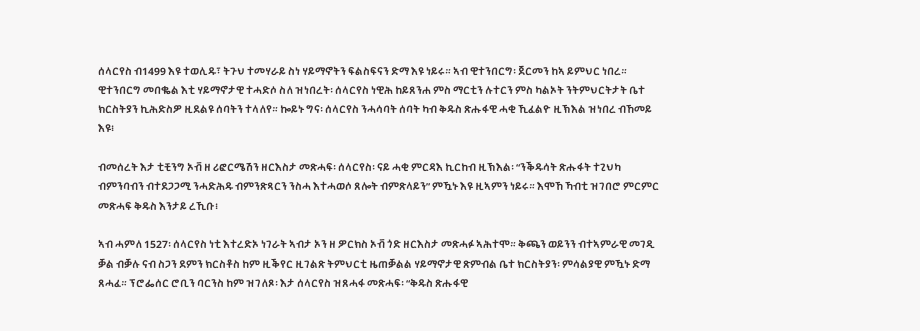ሰላርየስ ብ1499 እዩ ተወሊዱ፣ ትጉህ ተመሃራይ ስነ ሃይማኖትን ፍልስፍናን ድማ እዩ ነይሩ። ኣብ ዊተንበርግ፡ ጀርመን ከኣ ይምህር ነበረ። ዊተንበርግ መበቈል እቲ ሃይማኖታዊ ተሓድሶ ስለ ዝነበረት፡ ሰላርየስ ነዊሕ ከይጸንሐ ምስ ማርቲን ሉተርን ምስ ካልኦት ንትምህርትታት ቤተ ክርስትያን ኪሕድስዎ ዚደልዩ ሰባትን ተላለየ። ኰይኑ ግና፡ ሰላርየስ ንሓሳባት ሰባት ካብ ቅዱስ ጽሑፋዊ ሓቂ ኺፈልዮ ዚኽእል ዝነበረ ብኸመይ እዩ፧

ብመሰረት እታ ቲቺንግ ኦቭ ዘ ሪፎርሜሽን ዘርእስታ መጽሓፍ፡ ሰላርየስ፡ ናይ ሓቂ ምርዳእ ኪርከብ ዚኽእል፡ “ንቕዱሳት ጽሑፋት ተጊህካ ብምንባብን ብተደጋጋሚ ንሓድሕዱ ብምንጽጻርን ንስሓ እተሓወሶ ጸሎት ብምጽላይን” ምዃኑ እዩ ዚኣምን ነይሩ። እሞኸ ኻብቲ ዝገበሮ ምርምር መጽሓፍ ቅዱስ እንታይ ረኺቡ፧

ኣብ ሓምለ 1527፡ ሰላርየስ ነቲ እተረድኦ ነገራት ኣብታ ኦን ዘ ዎርክስ ኦቭ ጎድ ዘርእስታ መጽሓፉ ኣሕተሞ። ቅጫን ወይንን ብተኣምራዊ መገዲ ቓል ብቓሉ ናብ ስጋን ደምን ክርስቶስ ከም ዚቕየር ዚገልጽ ትምህርቲ ዜጠቓልል ሃይማኖታዊ ጽምብል ቤተ ክርስትያን፡ ምሳልያዊ ምዃኑ ድማ ጸሓፈ። ፕሮፌሰር ሮቢን ባርንስ ከም ዝገለጾ፡ እታ ሰላርየስ ዝጸሓፋ መጽሓፍ፡ “ቅዱስ ጽሑፋዊ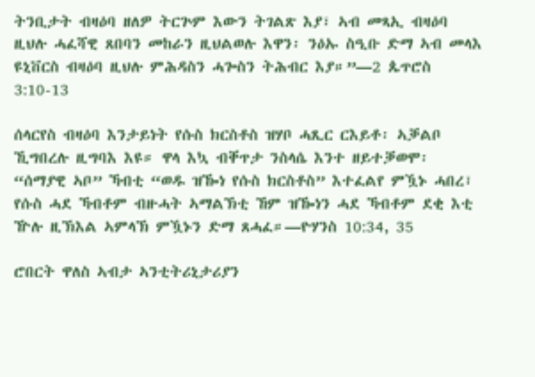ትንቢታት ብዛዕባ ዘለዎ ትርጕም እውን ትገልጽ እያ፣ ኣብ መጻኢ ብዛዕባ ዚህሉ ሓፈሻዊ ጸበባን መከራን ዚህልወሉ እዋን፡ ንዕኡ ስዒቡ ድማ ኣብ መላእ ዩኒቨርስ ብዛዕባ ዚህሉ ምሕዳስን ሓጐስን ትሕብር እያ።”—2 ጴጥሮስ 3:10-13

ሰላርየስ ብዛዕባ እንታይነት የሱስ ክርስቶስ ዝሃቦ ሓጺር ርእይቶ፡ ኣቓልቦ ኺግበረሉ ዚግባእ እዩ። ዋላ እኳ ብቐጥታ ንስላሴ እንተ ዘይተቓወሞ፡ “ሰማያዊ ኣቦ” ኻብቲ “ወዱ ዝዀነ የሱስ ክርስቶስ” እተፈልየ ምዃኑ ሓበረ፣ የሱስ ሓደ ኻብቶም ብዙሓት ኣማልኽቲ ኸም ዝዀነን ሓደ ኻብቶም ደቂ እቲ ዅሉ ዚኽእል ኣምላኽ ምዃኑን ድማ ጸሓፈ።—ዮሃንስ 10:34, 35

ሮበርት ዋለስ ኣብታ ኣንቲትሪኒታሪያን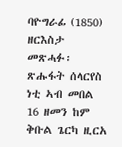ባዮግራፊ (1850) ዘርእስታ መጽሓፉ፡ ጽሑፋት ሰላርየስ ነቲ ኣብ መበል 16 ዘመን ከም ቅቡል ጌርካ ዚርአ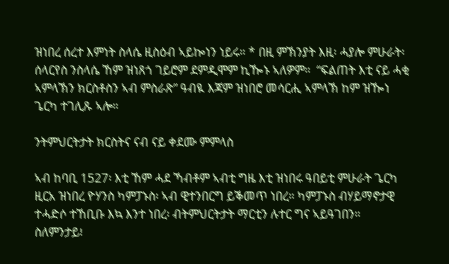ዝነበረ ሰረተ እምነት ስላሴ ዚስዕብ ኣይኰነን ነይሩ። * በዚ ምኽንያት እዚ፡ ሓያሎ ምሁራት፡ ሰላርየስ ንስላሴ ኸም ዝነጸጎ ገይሮም ደምዲሞም ኪዀኑ ኣለዎም።  “ፍልጠት እቲ ናይ ሓቂ ኣምላኽን ክርስቶስን ኣብ ምስራጽ” ዓብዪ እጃም ዝነበሮ መሳርሒ ኣምላኽ ከም ዝዀነ ጌርካ ተገሊጹ ኣሎ።

ንትምህርትታት ክርስትና ናብ ናይ ቀደሙ ምምላስ

ኣብ ከባቢ 1527፡ እቲ ኸም ሓደ ኻብቶም ኣብቲ ግዜ እቲ ዝነበሩ ዓበይቲ ምሁራት ጌርካ ዚርአ ዝነበረ ዮሃንስ ካምፓኑስ፡ ኣብ ዊተንበርግ ይቕመጥ ነበረ። ካምፓኑስ ብሃይማኖታዊ ተሓድሶ ተኸቢቡ እኳ እንተ ነበረ፡ ብትምህርትታት ማርቲን ሉተር ግና ኣይዓገበን። ስለምንታይ፧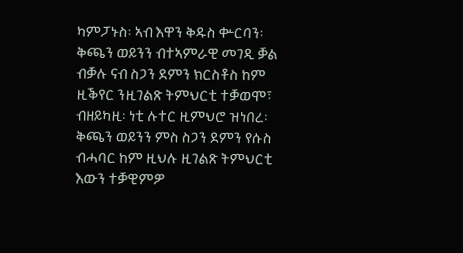ካምፓኑስ፡ ኣብ እዋን ቅዱስ ቍርባን፡ ቅጫን ወይንን ብተኣምራዊ መገዲ ቓል ብቓሉ ናብ ስጋን ደምን ክርስቶስ ከም ዚቕየር ንዚገልጽ ትምህርቲ ተቓወሞ፣ ብዘይካዚ፡ ነቲ ሉተር ዚምህሮ ዝነበረ፡ ቅጫን ወይንን ምስ ስጋን ደምን የሱስ ብሓባር ከም ዚህሉ ዚገልጽ ትምህርቲ እውን ተቓዊምዎ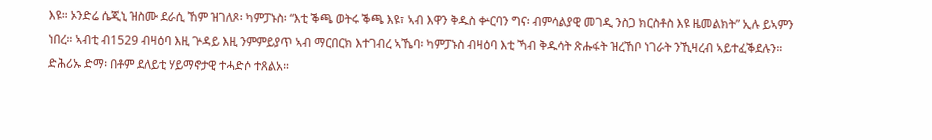እዩ። ኦንድሬ ሴጂኒ ዝስሙ ደራሲ ኸም ዝገለጾ፡ ካምፓኑስ፡ “እቲ ቕጫ ወትሩ ቕጫ እዩ፣ ኣብ እዋን ቅዱስ ቍርባን ግና፡ ብምሳልያዊ መገዲ ንስጋ ክርስቶስ እዩ ዜመልክት” ኢሉ ይኣምን ነበረ። ኣብቲ ብ1529 ብዛዕባ እዚ ጕዳይ እዚ ንምምይያጥ ኣብ ማርበርክ እተገብረ ኣኼባ፡ ካምፓኑስ ብዛዕባ እቲ ኻብ ቅዱሳት ጽሑፋት ዝረኸቦ ነገራት ንኺዛረብ ኣይተፈቕደሉን። ድሕሪኡ ድማ፡ በቶም ደለይቲ ሃይማኖታዊ ተሓድሶ ተጸልአ።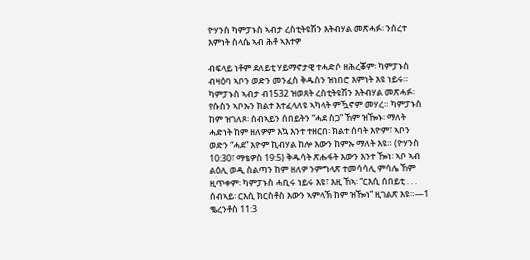ዮሃንስ ካምፓኑስ ኣብታ ረስቲትዩሽን እትብሃል መጽሓፉ፡ ንሰረተ እምነት ስላሴ ኣብ ሕቶ ኣእተዎ

ብፍላይ ነቶም ደለይቲ ሃይማኖታዊ ተሓድሶ ዘሕረቖም፡ ካምፓኑስ ብዛዕባ ኣቦን ወድን መንፈስ ቅዱስን ዝነበሮ እምነት እዩ ነይሩ። ካምፓኑስ ኣብታ ብ1532 ዝወጸት ረስቲትዩሽን እትብሃል መጽሓፉ፡ የሱስን ኣቦኡን ክልተ እተፈላለዩ ኣካላት ምዃኖም መሃረ። ካምፓኑስ ከም ዝገለጾ፡ ሰብኣይን ሰበይትን “ሓደ ስጋ” ኸም ዝዀኑ፡ ማለት ሓድነት ከም ዘለዎም እኳ እንተ ተዘርበ፡ ክልተ ሰባት እዮም፣ ኣቦን ወድን “ሓደ” እዮም ኪብሃል ከሎ እውን ከምኡ ማለት እዩ። (ዮሃንስ 10:30፣ ማቴዎስ 19:5) ቅዱሳት ጽሑፋት እውን እንተ ዀነ፡ ኣቦ ኣብ ልዕሊ ወዲ ስልጣን ከም ዘለዎ ንምግላጽ ተመሳሳሊ ምሳሌ ኸም ዚጥቀም፡ ካምፓኑስ ሓቢሩ ነይሩ እዩ፣ እዚ ኸኣ፡ “ርእሲ ሰበይቲ . . . ሰብኣይ፡ ርእሲ ክርስቶስ እውን ኣምላኽ ከም ዝዀነ” ዚገልጽ እዩ።—1 ቈረንቶስ 11:3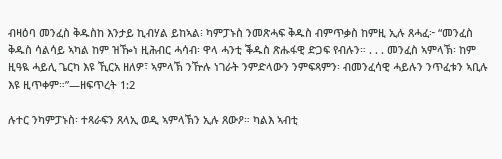ብዛዕባ መንፈስ ቅዱስከ እንታይ ኪብሃል ይከኣል፧ ካምፓኑስ ንመጽሓፍ ቅዱስ ብምጥቃስ ከምዚ ኢሉ ጸሓፈ፦ “መንፈስ ቅዱስ ሳልሳይ ኣካል ከም ዝዀነ ዚሕብር ሓሳብ፡ ዋላ ሓንቲ ቕዱስ ጽሑፋዊ ድጋፍ የብሉን። . . . መንፈስ ኣምላኽ፡ ከም ዚዓዪ ሓይሊ ጌርካ እዩ ኺርአ ዘለዎ፣ ኣምላኽ ንዅሉ ነገራት ንምድላውን ንምፍጻምን፡ ብመንፈሳዊ ሓይሉን ንጥፈቱን ኣቢሉ እዩ ዚጥቀም።”—ዘፍጥረት 1:2

ሉተር ንካምፓኑስ፡ ተጻራፍን ጸላኢ ወዲ ኣምላኽን ኢሉ ጸውዖ። ካልእ ኣብቲ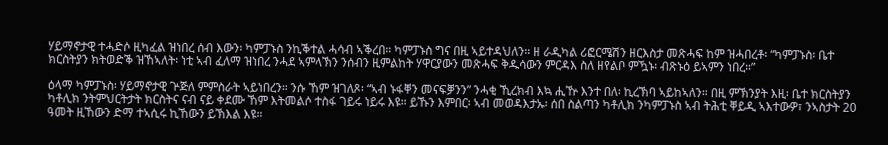ሃይማኖታዊ ተሓድሶ ዚካፈል ዝነበረ ሰብ እውን፡ ካምፓኑስ ንኪቕተል ሓሳብ ኣቕረበ። ካምፓኑስ ግና በዚ ኣይተዳህለን። ዘ ራዲካል ሪፎርሜሽን ዘርእስታ መጽሓፍ ከም ዝሓበረቶ፡ “ካምፓኑስ፡ ቤተ ክርስትያን ክትወድቕ ዝኸኣለት፡ ነቲ ኣብ ፈለማ ዝነበረ ንሓደ ኣምላኽን ንሰብን ዚምልከት ሃዋርያውን መጽሓፍ ቅዱሳውን ምርዳእ ስለ ዘየልቦ ምዃኑ፡ ብጽኑዕ ይኣምን ነበረ።”

ዕላማ ካምፓኑስ፡ ሃይማኖታዊ ጕጅለ ምምስራት ኣይነበረን። ንሱ ኸም ዝገለጾ፡ “ኣብ ኑፋቐን መናፍቓንን” ንሓቂ ኺረክብ እኳ ሒዅ እንተ በለ፡ ኪረኽባ ኣይከኣለን። በዚ ምኽንያት እዚ፡ ቤተ ክርስትያን ካቶሊክ ንትምህርትታት ክርስትና ናብ ናይ ቀደሙ ኸም እትመልሶ ተስፋ ገይሩ ነይሩ እዩ። ይኹን እምበር፡ ኣብ መወዳእታኡ፡ ሰበ ስልጣን ካቶሊክ ንካምፓኑስ ኣብ ትሕቲ ቐይዲ ኣእተውዎ፣ ንኣስታት 20 ዓመት ዚኸውን ድማ ተኣሲሩ ኪኸውን ይኽእል እዩ።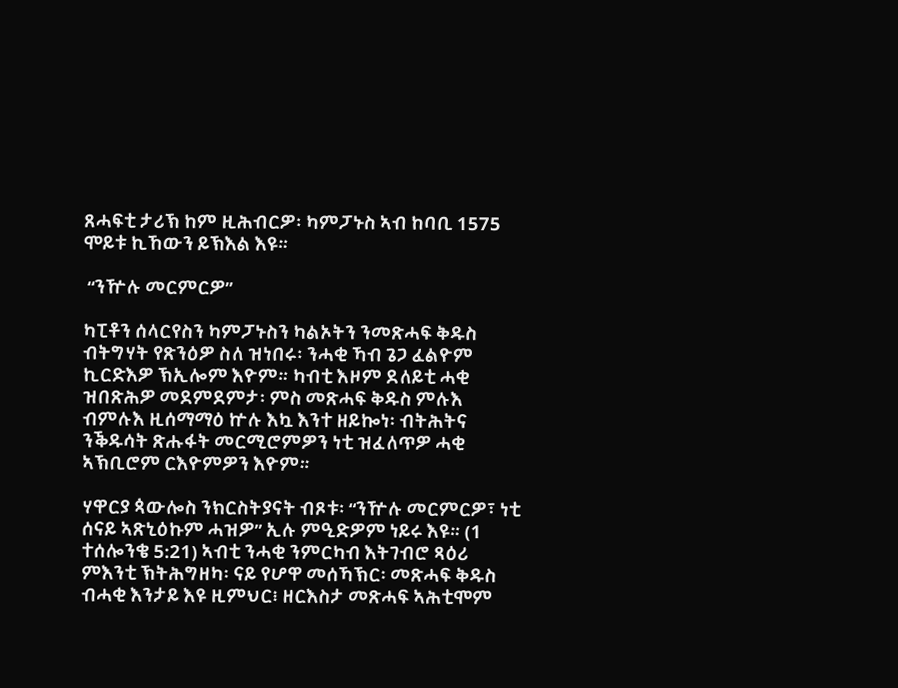ጸሓፍቲ ታሪኽ ከም ዚሕብርዎ፡ ካምፓኑስ ኣብ ከባቢ 1575 ሞይቱ ኪኸውን ይኽእል እዩ።

 “ንዅሉ መርምርዎ”

ካፒቶን ሰላርየስን ካምፓኑስን ካልኦትን ንመጽሓፍ ቅዱስ ብትግሃት የጽንዕዎ ስለ ዝነበሩ፡ ንሓቂ ኻብ ጌጋ ፈልዮም ኪርድእዎ ኽኢሎም እዮም። ካብቲ እዞም ደለይቲ ሓቂ ዝበጽሕዎ መደምደምታ፡ ምስ መጽሓፍ ቅዱስ ምሉእ ብምሉእ ዚሰማማዕ ኵሉ እኳ እንተ ዘይኰነ፡ ብትሕትና ንቕዱሳት ጽሑፋት መርሚሮምዎን ነቲ ዝፈለጥዎ ሓቂ ኣኽቢሮም ርእዮምዎን እዮም።

ሃዋርያ ጳውሎስ ንክርስትያናት ብጾቱ፡ “ንዅሉ መርምርዎ፣ ነቲ ሰናይ ኣጽኒዕኩም ሓዝዎ” ኢሉ ምዒድዎም ነይሩ እዩ። (1 ተሰሎንቄ 5:21) ኣብቲ ንሓቂ ንምርካብ እትገብሮ ጻዕሪ ምእንቲ ኽትሕግዘካ፡ ናይ የሆዋ መሰኻኽር፡ መጽሓፍ ቅዱስ ብሓቂ እንታይ እዩ ዚምህር፧ ዘርእስታ መጽሓፍ ኣሕቲሞም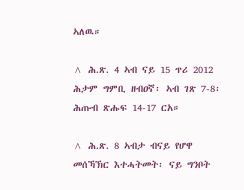ኣለዉ።

^ ሕ.ጽ. 4 ኣብ ናይ 15 ጥሪ 2012 ሕታም ግምቢ ዘብዐኛ፡ ኣብ ገጽ 7-8፡ ሕጡብ ጽሑፍ 14-17 ርአ።

^ ሕ.ጽ. 8 ኣብታ ብናይ የሆዋ መሰኻኽር እተሓትመት፡ ናይ ግንቦት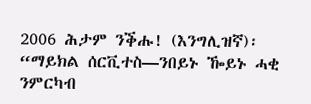2006 ሕታም ንቕሑ! (እንግሊዝኛ)፡ “ማይክል ሰርቪተስ—ንበይኑ ዀይኑ ሓቂ ንምርካብ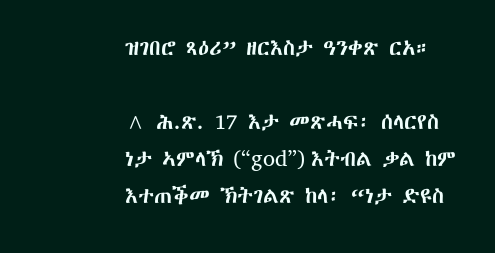ዝገበሮ ጻዕሪ” ዘርእስታ ዓንቀጽ ርአ።

^ ሕ.ጽ. 17 እታ መጽሓፍ፡ ሰላርየስ ነታ ኣምላኽ (“god”) እትብል ቃል ከም እተጠቕመ ኽትገልጽ ከላ፡ “ነታ ድዩስ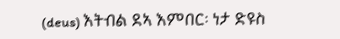(deus) እትብል ደኣ እምበር፡ ነታ ድዩስ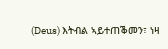(Deus) እትብል ኣይተጠቕመን፣ ነዛ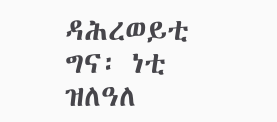ዳሕረወይቲ ግና፡ ነቲ ዝለዓለ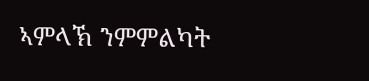ኣምላኽ ንምምልካት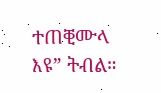ተጠቒሙላ እዩ” ትብል።